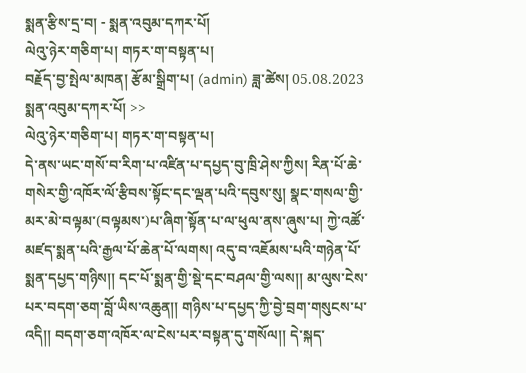སྨན་རྩིས་དྲ་བ། - སྨན་འབུམ་དཀར་པོ།
ལེའུ་ཉེར་གཅིག་པ། གཏར་ག་བསྟན་པ།
བརྗོད་བྱ་སྤེལ་མཁན། རྩོམ་སྒྲིག་པ། (admin) ཟླ་ཚེས། 05.08.2023
སྨན་འབུམ་དཀར་པོ། >>
ལེའུ་ཉེར་གཅིག་པ། གཏར་ག་བསྟན་པ།
དེ་ནས་ཡང་གསོ་བ་རིག་པ་འཛིན་པ་དཔྱད་བུ་ཁྲི་ཤེས་ཀྱིས། རིན་པོ་ཆེ་གསེར་གྱི་འཁོར་ལོ་རྩིབས་སྟོང་དང་ལྡན་པའི་དབུས་སུ། སྣང་གསལ་གྱི་མར་མེ་བལྟམ་(བལྟམས་)པ་ཞིག་སྟོན་པ་ལ་ཕུལ་ནས་ཞུས་པ། ཀྱེ་འཚོ་མཛད་སྨན་པའི་རྒྱལ་པོ་ཆེན་པོ་ལགས། འདུ་བ་འཇོམས་པའི་གཉེན་པོ་སྨན་དཔྱད་གཉིས།། དང་པོ་སྨན་གྱི་སྡེ་དང་བཤལ་གྱི་ལས།། མ་ལུས་ངེས་པར་བདག་ཅག་བློ་ཡིས་འཆུན།། གཉིས་པ་དཔྱད་ཀྱི་བྱེ་བྲག་གསུངས་པ་འདི།། བདག་ཅག་འཁོར་ལ་ངེས་པར་བསྟན་དུ་གསོལ།། དེ་སྐད་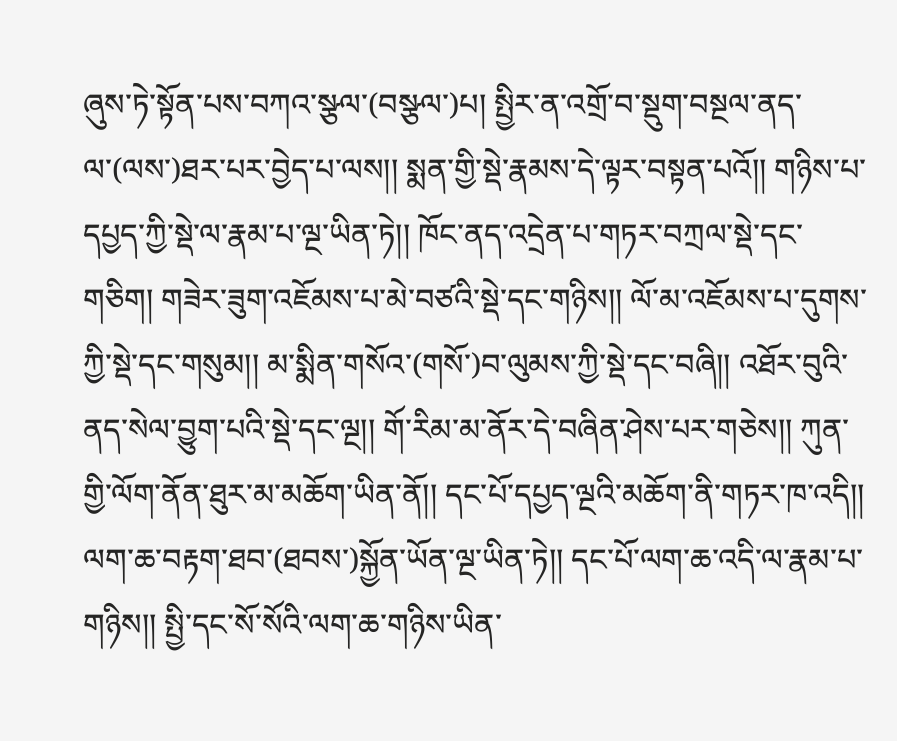ཞུས་ཏེ་སྟོན་པས་བཀའ་སྩལ་(བསྩལ་)པ། སྤྱིར་ན་འགྲོ་བ་སྡུག་བསྔལ་ནད་ལ་(ལས་)ཐར་པར་བྱེད་པ་ལས།། སྨན་གྱི་སྡེ་རྣམས་དེ་ལྟར་བསྟན་པའོ།། གཉིས་པ་དཔྱད་ཀྱི་སྡེ་ལ་རྣམ་པ་ལྔ་ཡིན་ཏེ།། ཁོང་ནད་འདྲེན་པ་གཏར་བཀྲལ་སྡེ་དང་གཅིག། གཟེར་ཟུག་འཇོམས་པ་མེ་བཙའི་སྡེ་དང་གཉིས།། ལོ་མ་འཇོམས་པ་དུགས་ཀྱི་སྡེ་དང་གསུམ།། མ་སྨིན་གསོའ་(གསོ་)བ་ལུམས་ཀྱི་སྡེ་དང་བཞི།། འཐོར་བུའི་ནད་སེལ་བྱུག་པའི་སྡེ་དང་ལྔ།། གོ་རིམ་མ་ནོར་དེ་བཞིན་ཤེས་པར་གཅེས།། ཀུན་གྱི་ལོག་ནོན་ཐུར་མ་མཆོག་ཡིན་ནོ།། དང་པོ་དཔྱད་ལྔའི་མཆོག་ནི་གཏར་ཁ་འདི།། ལག་ཆ་བརྟག་ཐབ་(ཐབས་)སྐྱོན་ཡོན་ལྔ་ཡིན་ཏེ།། དང་པོ་ལག་ཆ་འདི་ལ་རྣམ་པ་གཉིས།། སྤྱི་དང་སོ་སོའི་ལག་ཆ་གཉིས་ཡིན་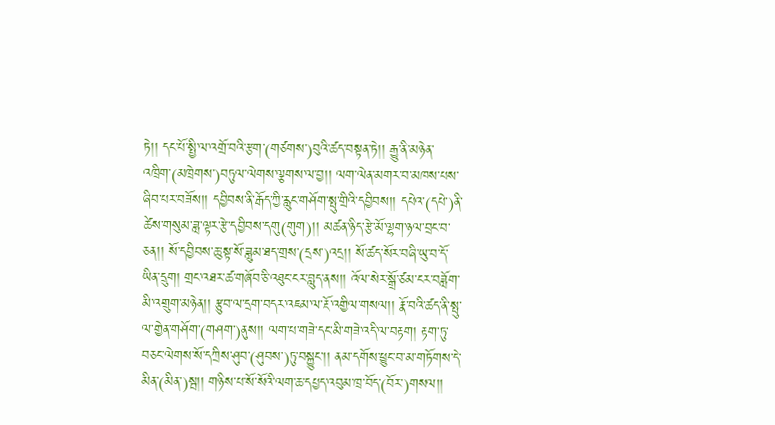ཏེ།། དང་པོ་སྤྱི་ལ་འགྲོ་བའི་རྩག་(གཙགས་)བུའི་ཚད་བསྟན་ཏེ།། རྒྱུ་ནི་མཉེན་འཁྲིག་(མཁྲེགས་)བཏུལ་ལེགས་ལྕགས་ལ་བྱ།། ལག་ལེན་མགར་བ་མཁས་པས་ཞིབ་པར་བཟོས།། དབྱིབས་ནི་རྒོད་ཀྱི་རླུང་གཤོག་སྤུ་གྲིའི་དབྱིབས།། དཔེའ་(དཔེ་)ནི་ཚེས་གསུམ་ཟླ་ལྟར་རྩེ་དབྱིབས་དགུ(གུག)།། མཚན་ཉིད་རྩེ་མོ་ལྷག་ཉལ་བྲང་བ་ཅན།། སོ་དབྱིབས་ཆུ་སྟ་སོ་ཟླུམ་ཐད་གྲས་(དྲས་)འདྲ།། སོ་ཚད་སོར་བཞི་ཡུ་བ་དོ་ཡིན་དྲུག། གྲང་འཐར་ཚ་གཞོབ་ཅི་འཐུང་ངར་བླུད་ནས།། འོལ་སེར་སྒྲོ་ཙམ་ངར་བཟློག་མི་འགྲུག་མཉེན།། རྩུབ་ལ་དྲག་བདར་འཇམ་ལ་རྔོ་འགྱིལ་གསལ།། རྣོ་བའི་ཚད་ནི་སྤུ་ལ་གྱེན་གཤོག་(གཤག་)ནུས།། ལག་པ་གཟེ་དང་མི་གཟེ་འདི་ལ་བརྟག། རྟག་ཏུ་བཅང་ལེགས་སོ་དཀྲིས་ཤུབ་(ཤུབས་)ཏུ་བསྐྱུང་།། ནམ་དགོས་ཕྱུང་བ་མ་གཏོགས་དེ་མིན་(མིན་)སྦ།། གཉིས་པ་སོ་སོའི་ལག་ཆ་དཔྱད་འབུམ་ཁྲ་བོད་(བོར་)གསལ།།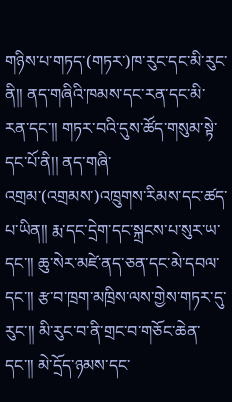གཉིས་པ་གཏད་(གཏར་)ཁ་རུང་དང་མི་རུང་ནི།། ནད་གཞིའི་ཁམས་དང་རན་དང་མི་རན་དང་།། གཏར་བའི་དུས་ཚོད་གསུམ་སྟེ་དང་པོ་ནི།། ནད་གཞི་འགྲམ་(འགྲམས་)འཁྲུགས་རིམས་དང་ཚད་པ་ཡིན།། རྨ་དང་དྲེག་དང་སྐྲངས་པ་སུར་ཡ་དང་།། ཆུ་སེར་མཛེ་ནད་ཅན་དང་མེ་དབལ་དང་།། རྩ་བ་ཁྲག་མཁྲིས་ལས་གྱེས་གཏར་དུ་རུང་།། མི་རུང་བ་ནི་གྲང་བ་གཅོང་ཆེན་དང་།། མེ་དྲོད་ཉམས་དང་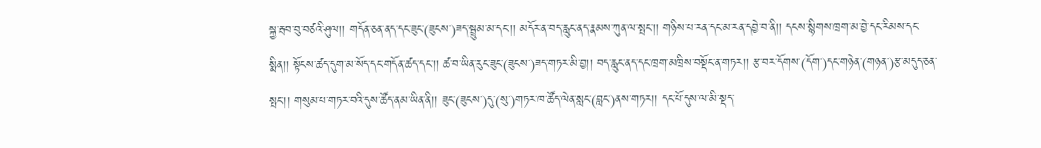སྐྱ་རྦབ་བུ་བཙའི་ཤུལ།། གདོན་ཅན་ནད་དང་ཟུང་(ཟུངས་)ཟད་སྦྲུམ་མ་དང་།། མདོར་ན་བད་རླུང་ནད་རྣམས་ཀུན་ལ་སྤང་།། གཉིས་པ་རན་དང་མ་རན་དབྱེ་བ་ནི།། དངས་སྙིགས་ཁྲག་མ་བྱེ་དང་རིམས་དང་སྨིན།། སྟོངས་ཚད་དུག་མ་སོད་དང་གདོན་ཚད་དང་།། ཚ་བ་ཡིན་རུང་ཟུང་(ཟུངས་)ཟད་གཏར་མི་བྱ།། བད་རླུང་ནད་དང་ཁྲག་མཁྲིས་བསྡོང་ན་གཏར།། རྩ་བར་དོགས་(དོག་)དང་གཉེན་(གཉན་)རྩ་མདུད་ཅན་སྤང་།། གསུམ་པ་གཏར་བའི་དུས་ཚོད་ནམ་ཡིན་ནི།། ཟུང་(ཟུངས་)དུ་(སུ་)གཏར་ཁ་ཚོད་ལེན་སླང་(བླང་)ནས་གཏར།། དང་པོ་དུས་ལ་མི་སྡད་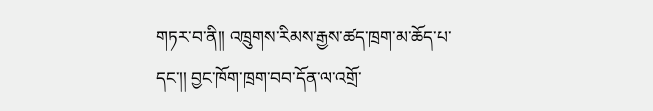གཏར་བ་ནི།། འཁྲུགས་རིམས་རྒྱས་ཚད་ཁྲག་མ་ཆོད་པ་དང་།། བྱང་ཁོག་ཁྲག་བབ་དོན་ལ་འགྲོ་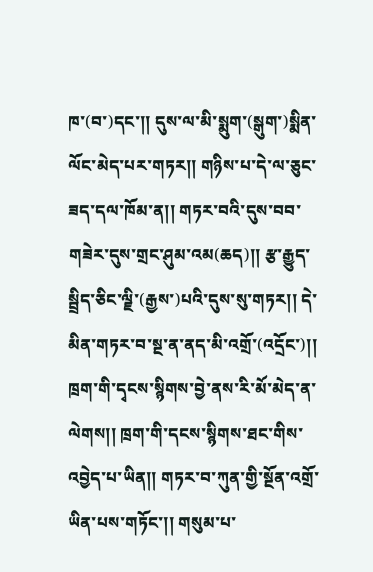ཁ་(བ་)དང་།། དུས་ལ་མི་སྨུག་(སྒུག་)སྨིན་ལོང་མེད་པར་གཏར།། གཉིས་པ་དེ་ལ་ཅུང་ཟད་དལ་ཁོམ་ན།། གཏར་བའི་དུས་བབ་གཟེར་དུས་གྲང་ཤུམ་འམ(ཆད)།། རྩ་རྒྱུད་སྦྲིད་ཅིང་ལྗི་(རྒྱས་)པའི་དུས་སུ་གཏར།། དེ་མིན་གཏར་བ་སྔ་ན་ནད་མི་འགྲོ་(འདྲོང་)།། ཁྲག་གི་དྭངས་སྙིགས་བྱེ་ནས་རི་མོ་མེད་ན་ལེགས།། ཁྲག་གི་དངས་སྙིགས་ཐང་གིས་འབྱེད་པ་ཡིན།། གཏར་བ་ཀུན་གྱི་སྔོན་འགྲོ་ཡིན་པས་གཏོང་།། གསུམ་པ་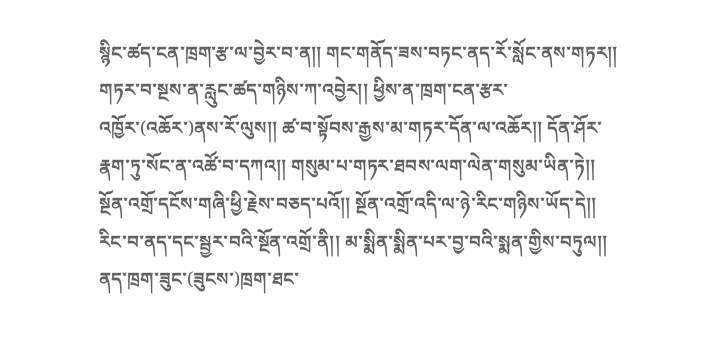སྙིང་ཚད་ངན་ཁྲག་རྩ་ལ་བྱེར་བ་ན།། གང་གནོད་ཟས་བཏང་ནད་རོ་སློང་ནས་གཏར།། གཏར་བ་སྔས་ན་རླུང་ཚད་གཉིས་ཀ་འབྱེར།། ཕྱིས་ན་ཁྲག་ངན་རྩར་འཁྱོར་(འཆོར་)ནས་རོ་ལུས།། ཚ་བ་སྟོབས་རྒྱས་མ་གཏར་དོན་ལ་འཆོར།། དོན་ཤོར་རྣག་ཏུ་སོང་ན་འཚོ་བ་དཀའ།། གསུམ་པ་གཏར་ཐབས་ལག་ལེན་གསུམ་ཡིན་ཏེ།། སྔོན་འགྲོ་དངོས་གཞི་ཕྱི་རྗེས་བཅད་པའོ།། སྔོན་འགྲོ་འདི་ལ་ཉེ་རིང་གཉིས་ཡོད་དེ།། རིང་བ་ནད་དང་སྦྱར་བའི་སྔོན་འགྲོ་ནི།། མ་སྨིན་སྨིན་པར་བྱ་བའི་སྨན་གྱིས་བཏུལ།། ནད་ཁྲག་ཟུང་(ཟུངས་)ཁྲག་ཐང་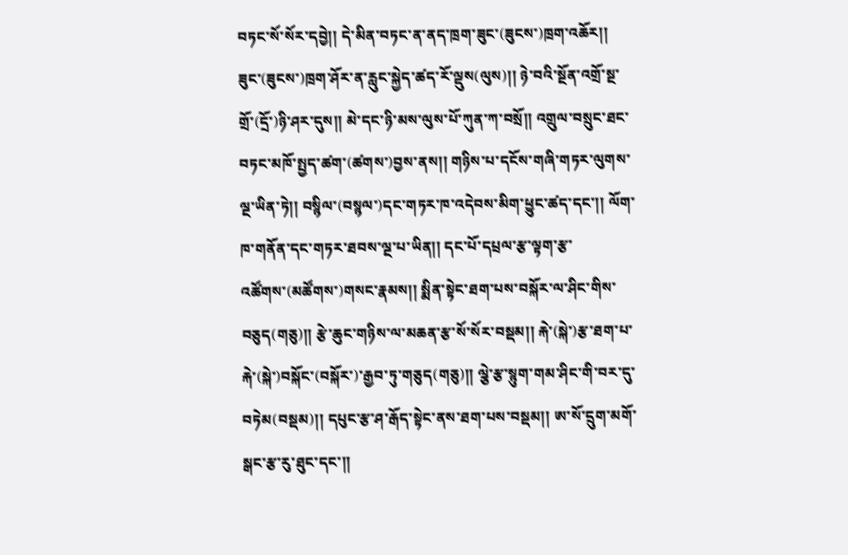བཏང་སོ་སོར་དབྱེ།། དེ་མིན་བཏང་ན་ནད་ཁྲག་ཟུང་(ཟུངས་)ཁྲག་འཆོར།། ཟུང་(ཟུངས་)ཁྲག་ཤོར་ན་རླུང་སྐྱེད་ཚད་རོ་ལྡུས(ལུས)།། ཉེ་བའི་སྔོན་འགྲོ་སྔ་གྲོ་(དྲོ་)ཉི་ཤར་དུས།། མེ་དང་ཉི་མས་ལུས་པོ་ཀུན་ཀ་བསྲོ།། འགྲུལ་བསྲུང་ཐང་བཏང་མཁོ་སྤྱད་ཚག་(ཚགས་)བྱས་ནས།། གཉིས་པ་དངོས་གཞི་གཏར་ལུགས་ལྔ་ཡིན་ཏེ།། བསྙིལ་(བསྙལ་)དང་གཏར་ཁ་འདེབས་མིག་ཕྱུང་ཚད་དང་།། ལོག་ཁ་གནོན་དང་གཏར་ཐབས་ལྔ་པ་ཡིན།། དང་པོ་དཔྲལ་རྩ་ལྟག་རྩ་འཚོགས་(མཚོགས་)གསང་རྣམས།། སྨིན་སྟེང་ཐག་པས་བསྐོར་ལ་ཤིང་གིས་བཅུད(གཅུ)།། རྩེ་ཆུང་གཉིས་ལ་མཆན་རྩ་སོ་སོར་བསྡམ།། རྐེ་(སྐེ་)རྩ་ཐག་པ་རྐེ་(སྐེ་)བསྐོང་(བསྐོར་)་རྒྱབ་ཏུ་གཅུད(གཅུ)།། ལྕེ་རྩ་སྙུག་གམ་ཤིང་གི་བར་དུ་བཏེམ(བསྡམ)།། དཔུང་རྩ་ཤ་རྒོད་སྟེང་ནས་ཐག་པས་བསྡམ།། ཨ་སོ་དྲུག་མགོ་སྒང་རྩ་རུ་ཐུང་དང་།།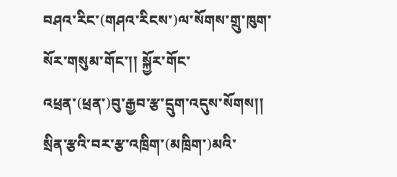བཤའ་རིང་(གཤའ་རིངས་)ལ་སོགས་གྲུ་ཁུག་སོར་གསུམ་གོང་།། སྐྱོར་གོང་འཕྲན་(ཕྲན་)བུ་རྒྱབ་རྩ་དྲུག་འདུས་སོགས།། སྲིན་རྩའི་བར་རྩ་འཁྲིག་(མཁྲིག་)མའི་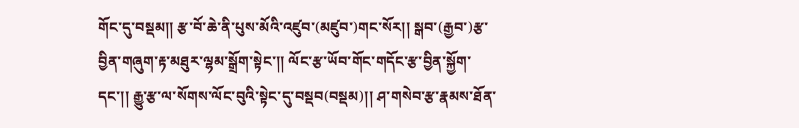གོང་དུ་བསྡམ།། རྩ་བོ་ཆེ་ནི་པུས་མོའི་འཛུབ་(མཛུབ་)གང་སོར།། སྒབ་(རྒྱབ་)རྩ་བྱིན་གཞུག་རྟ་མཐུར་ལྷམ་སྒྲོག་སྟེང་།། ལོང་རྩ་ཡོབ་གོང་གདོང་རྩ་བྱིན་སྐྱོག་དང་།། རྒྱུ་རྩ་ལ་སོགས་ལོང་བུའི་སྟེང་དུ་བསྡབ(བསྡམ)།། ཤ་གསེབ་རྩ་རྣམས་ཐོན་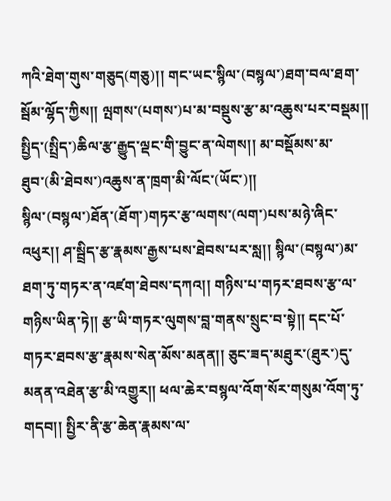ཀའི་ཐེག་གུས་གཅུད(གཅུ)།། གང་ཡང་སྙིལ་(བསྙལ་)ཐག་བལ་ཐག་སྦོམ་ལྷོད་ཀྱིས།། ལྤགས་(པགས་)པ་མ་བསྡུས་རྩ་མ་འཆུས་པར་བསྡམ།། སྤྱིད་(སྤྲིད་)ཆིལ་རྩ་རྒྱུད་ལྡང་གི་བྱུང་ན་ལེགས།། མ་བསྡོམས་མ་ཐུབ་(མི་ཐེབས་)འཆུས་ན་ཁྲག་མི་ལོང་(ཡོང་)།། སྙིལ་(བསྙལ་)ཐོན་(ཐོག་)གཏར་རྩ་ལགས་(ལག་)པས་མཉེ་ཞིང་འཕུར།། ཤ་སྦྲིད་རྩ་རྣམས་རྒྱས་པས་ཐེབས་པར་སླ།། སྙིལ་(བསྙལ་)མ་ཐག་ཏུ་གཏར་ན་འཛག་ཐེབས་དཀའ།། གཉིས་པ་གཏར་ཐབས་རྩ་ལ་གཉིས་ཡིན་ཏེ།། རྩ་ཡི་གཏར་ལུགས་བླ་གནས་སྲུང་བ་སྟེ།། དང་པོ་གཏར་ཐབས་རྩ་རྣམས་སེན་མོས་མནན།། ཅུང་ཟད་མཐུར་(ཐུར་)དུ་མནན་འཐེན་རྩ་མི་འགྱུར།། ཕལ་ཆེར་བསྙལ་འོག་སོར་གསུམ་འོག་ཏུ་གདབ།། སྤྱིར་ནི་རྩ་ཆེན་རྣམས་ལ་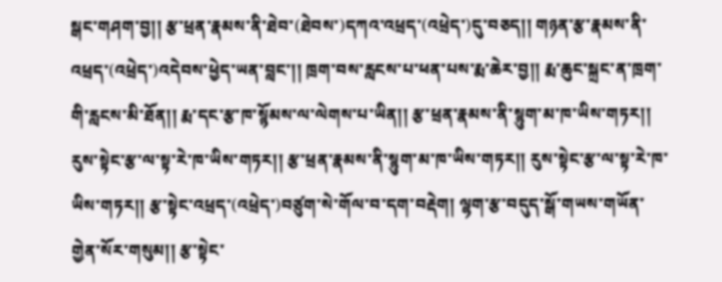སྒང་གཤག་བྱ།། རྩ་ཕྲན་རྣམས་ནི་ཐེབ་(ཐེབས་)དཀའ་འཕྲད་(འཕྲེད་)དུ་བཅད།། གཉན་རྩ་རྣམས་ནི་འཕྲད་(འཕྲེད་)འདེབས་ཕྱེད་ཡན་བླང་།། ཁྲག་བས་རླངས་པ་ཕན་པས་རྨ་ཆེར་བྱ།། རྨ་ཆུང་སྐྲང་ན་ཁྲག་གི་རླངས་མི་ཐོན།། རྨ་དང་རྩ་ཁ་སྙོམས་ལ་ལེགས་པ་ཡིན།། རྩ་ཕྲན་རྣམས་ནི་སྙུག་མ་ཁ་ཡིས་གཏར།། རུས་སྟེང་རྩ་ལ་སྟ་རེ་ཁ་ཡིས་གཏར།། རྩ་ཕྲན་རྣམས་ནི་སྙུག་མ་ཁ་ཡིས་གཏར།། རུས་སྟེང་རྩ་ལ་སྟ་རེ་ཁ་ཡིས་གཏར།། རྩ་སྟེང་འཕྲད་(འཕྲེད་)བཙུག་སེ་གོལ་བ་དག་བརྡེག། ལྷག་རྩ་བདུད་སྒོ་གཡས་གཡོན་གྱེན་སོར་གསུམ།། རྩ་སྟེང་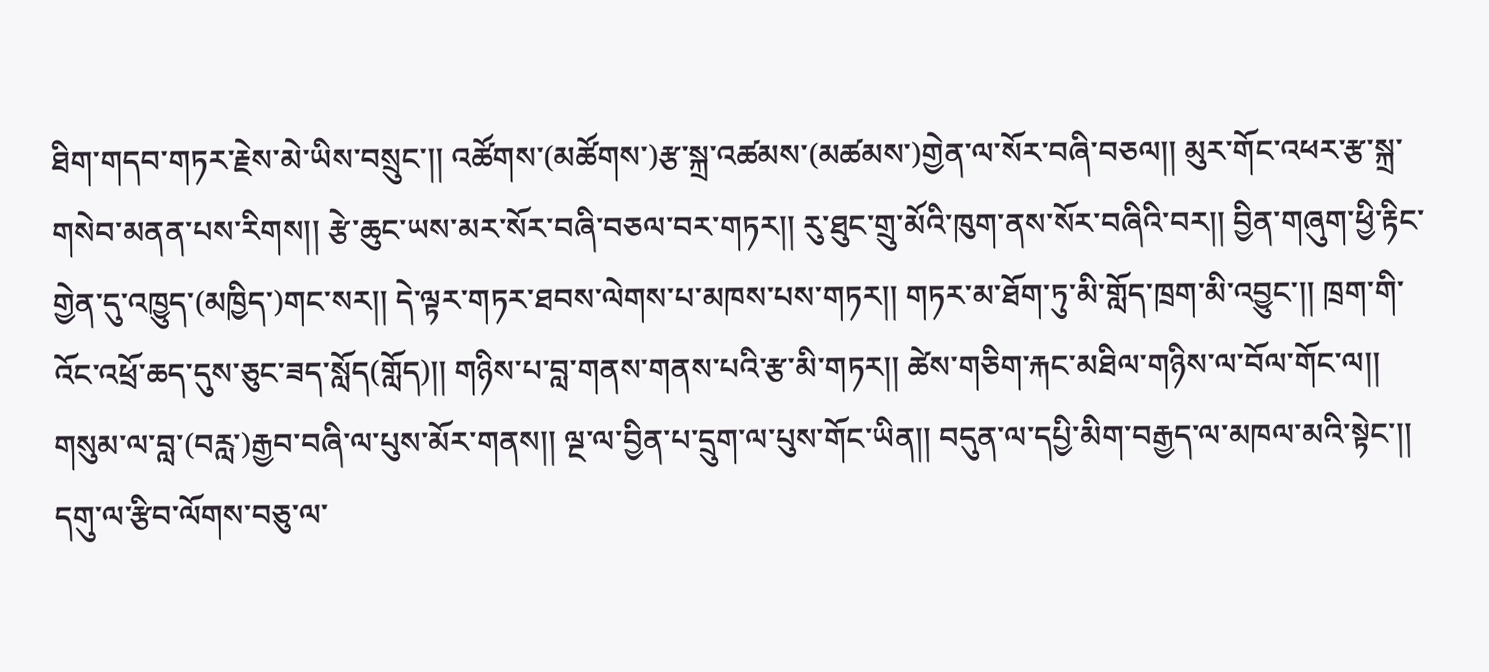ཐིག་གདབ་གཏར་རྗེས་མེ་ཡིས་བསྲུང་།། འཚོགས་(མཚོགས་)རྩ་སྐྲ་འཚམས་(མཚམས་)གྱེན་ལ་སོར་བཞི་བཅལ།། མུར་གོང་འཕར་རྩ་སྐྲ་གསེབ་མནན་པས་རིགས།། རྩེ་ཆུང་ཡས་མར་སོར་བཞི་བཅལ་བར་གཏར།། རུ་ཐུང་གྲུ་མོའི་ཁུག་ནས་སོར་བཞིའི་བར།། བྱིན་གཞུག་ཕྱི་རྟིང་གྱེན་དུ་འཁྱུད་(མཁྱིད་)གང་སར།། དེ་ལྟར་གཏར་ཐབས་ལེགས་པ་མཁས་པས་གཏར།། གཏར་མ་ཐོག་ཏུ་མི་གློད་ཁྲག་མི་འབྱུང་།། ཁྲག་གི་འོང་འཕྲོ་ཆད་དུས་ཅུང་ཟད་སློད(གློད)།། གཉིས་པ་བླ་གནས་གནས་པའི་རྩ་མི་གཏར།། ཚེས་གཅིག་རྐང་མཐིལ་གཉིས་ལ་བོལ་གོང་ལ།། གསུམ་ལ་བླ་(བརླ་)རྒྱབ་བཞི་ལ་པུས་མོར་གནས།། ལྔ་ལ་བྱིན་པ་དྲུག་ལ་པུས་གོང་ཡིན།། བདུན་ལ་དཔྱི་མིག་བརྒྱད་ལ་མཁལ་མའི་སྟེང་།། དགུ་ལ་རྩིབ་ལོགས་བཅུ་ལ་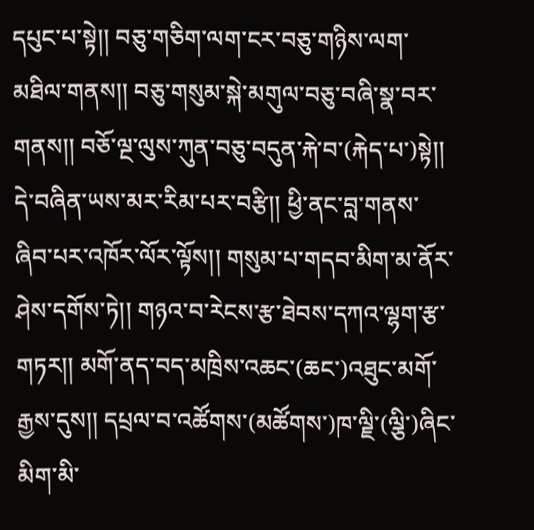དཔུང་པ་སྟེ།། བཅུ་གཅིག་ལག་ངར་བཅུ་གཉིས་ལག་མཐིལ་གནས།། བཅུ་གསུམ་སྐེ་མགུལ་བཅུ་བཞི་སྣ་བར་གནས།། བཅོ་ལྔ་ལུས་ཀུན་བཅུ་བདུན་རྐེ་བ་(རྐེད་པ་)སྟེ།། དེ་བཞིན་ཡས་མར་རིམ་པར་བརྩི།། ཕྱི་ནང་བླ་གནས་ཞིབ་པར་འཁོར་ལོར་ལྟོས།། གསུམ་པ་གདབ་མིག་མ་ནོར་ཤེས་དགོས་ཏེ།། གཉའ་བ་རེངས་རྩ་ཐེབས་དཀའ་ལྷག་རྩ་གཏར།། མགོ་ནད་བད་མཁྲིས་འཆང་(ཆང་)འཐུང་མགོ་རྒྱས་དུས།། དཔྲལ་བ་འཚོགས་(མཚོགས་)ཁ་ལྗི་(ལྕི་)ཞིང་མིག་མི་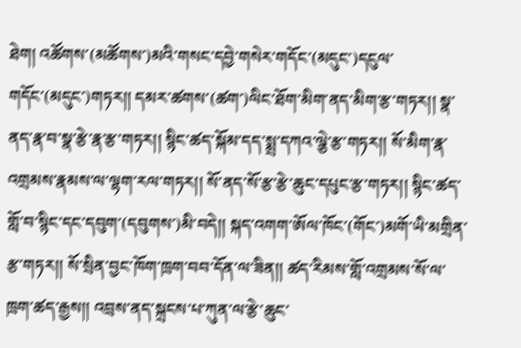ཐེག། འཚོགས་(མཚོགས་)མའི་གསང་དབྱེ་གསེར་གདོང་(མདུང་)དངུལ་གདོང་(མདུང་)གཏར།། དམར་ཚགས་(ཚག་)ལིང་ཐོག་མིག་ནད་མིག་རྩ་གཏར།། སྣ་ནད་རྣ་བ་སྣ་རྩེ་རྣ་རྩ་གཏར།། སྙིང་ཚད་སྐོམ་དད་སྨྲ་དཀའ་ལྕེ་རྩ་གཏར།། སོ་མིག་རྣ་འགྲམས་རྣམས་ལ་ལྷག་རལ་གཏར།། སོ་ནད་སོ་རྩ་རྩེ་ཆུང་དཔུང་རྩ་གཏར།། སྙིང་ཚད་གློ་བ་སྙིང་དང་དབུག་(དབུགས་)མི་བདེ།། སྐད་འགག་ཨོལ་ཁོང་(གོང་)མགོ་ཡི་མགྲིན་རྩ་གཏར།། སོ་སྲིན་བྱང་ཁོག་ཁྲག་བབ་དོན་ལ་ཟིན།། ཚད་རིམས་གློ་འགྲམས་སོ་ལ་ཁྲག་ཚད་རྒྱས།། འབྲས་ནད་སྐྲངས་པ་ཀུན་ལ་རྩེ་ཆུང་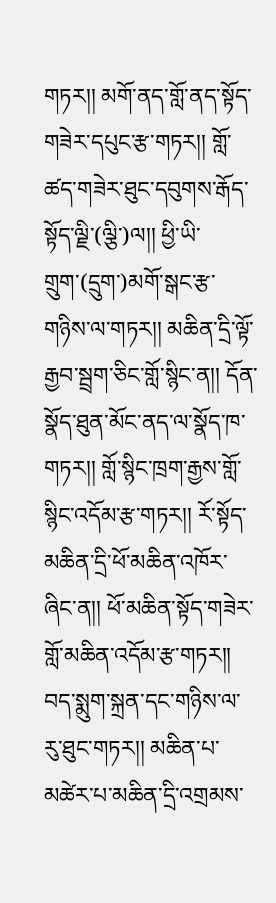གཏར།། མགོ་ནད་གློ་ནད་སྟོད་གཟེར་དཔུང་རྩ་གཏར།། གློ་ཚད་གཟེར་ཐུང་དབུགས་རྒོད་སྟོད་ལྗི་(ལྕི་)ལ།། ཕྱི་ཡི་གྲུག་(དྲུག་)མགོ་སྒང་རྩ་གཉིས་ལ་གཏར།། མཆིན་དྲི་ལྟོ་རྒྱབ་སྦྲག་ཅིང་གློ་སྙིང་ན།། དོན་སྣོད་ཐུན་མོང་ནད་ལ་སྣོད་ཁ་གཏར།། གློ་སྙིང་ཁྲག་རྒྱས་གློ་སྙིང་འདོམ་རྩ་གཏར།། རོ་སྟོད་མཆིན་དྲི་ཕོ་མཆིན་འཁོར་ཞིང་ན།། ཕོ་མཆིན་སྟོད་གཟེར་གློ་མཆིན་འདོམ་རྩ་གཏར།། བད་སྨུག་སྐྲན་དང་གཉིས་ལ་རུ་ཐུང་གཏར།། མཆིན་པ་མཚེར་པ་མཆིན་དྲི་འགྲམས་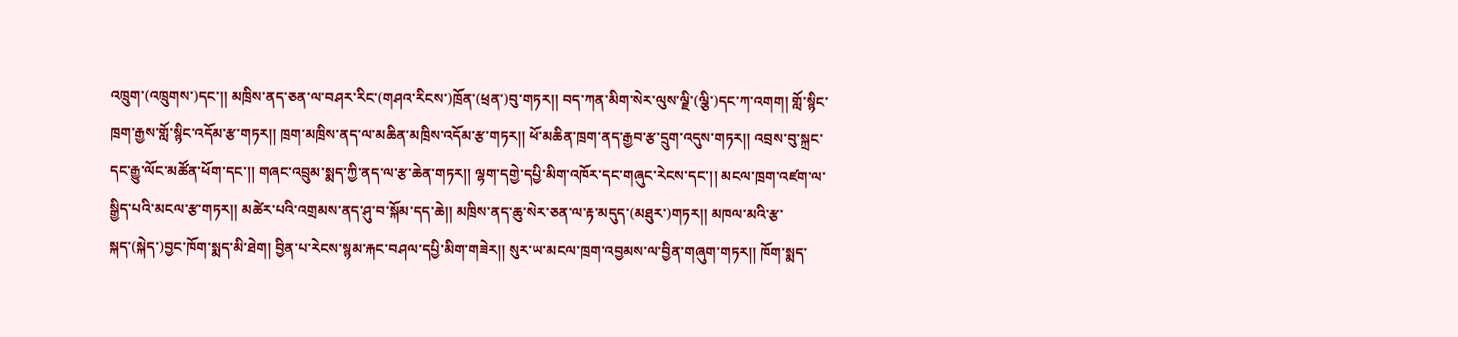འཁྲུག་(འཁྲུགས་)དང་།། མཁྲིས་ནད་ཅན་ལ་བཤར་རིང་(གཤའ་རིངས་)ཁྲོན་(ཕྲན་)བུ་གཏར།། བད་ཀན་མིག་སེར་ལུས་ལྗི་(ལྕི་)དང་ཀ་འགག། གློ་སྙིང་ཁྲག་རྒྱས་གློ་སྙིང་འདོམ་རྩ་གཏར།། ཁྲག་མཁྲིས་ནད་ལ་མཆིན་མཁྲིས་འདོམ་རྩ་གཏར།། ཕོ་མཆིན་ཁྲག་ནད་རྒྱབ་རྩ་དྲུག་འདུས་གཏར།། འབྲས་བུ་སྐྲང་དང་རྒྱུ་ལོང་མཚོན་ཕོག་དང་།། གཞང་འབྲུམ་སྨད་ཀྱི་ནད་ལ་རྩ་ཆེན་གཏར།། ལྷག་དགྱེ་དཔྱི་མིག་འཁོར་དང་གཞུང་རེངས་དང་།། མངལ་ཁྲག་འཛག་ལ་སྒྱིད་པའི་མངལ་རྩ་གཏར།། མཚེར་པའི་འགྲམས་ནད་ཤུ་བ་སྐོམ་དད་ཆེ།། མཁྲིས་ནད་ཆུ་སེར་ཅན་ལ་རྟ་མདུད་(མཐུར་)གཏར།། མཁལ་མའི་རྩ་སྐད་(སྐེད་)བྱང་ཁོག་སྨད་མི་ཐེག། བྱིན་པ་རེངས་སྙམ་རྐང་བཤལ་དཔྱི་མིག་གཟེར།། སུར་ཡ་མངལ་ཁྲག་འབྱམས་ལ་བྱིན་གཞུག་གཏར།། ཁོག་སྨད་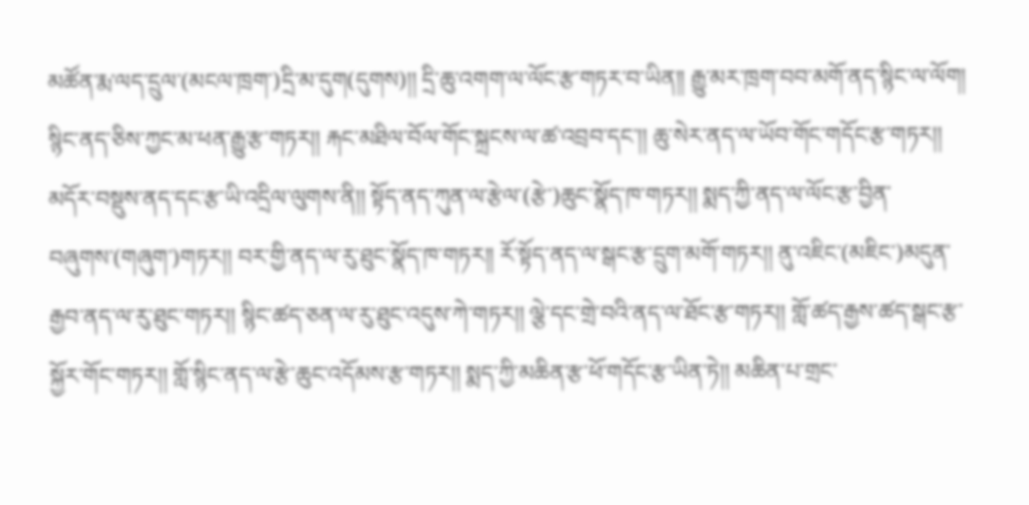མཚོན་རྨ་ལད་དྲུལ་(མངལ་ཁྲག་)དྲི་མ་དུག(དུགས)།། དྲི་ཆུ་འགག་ལ་ལོང་རྩ་གཏར་བ་ཡིན།། རྒྱུ་མར་ཁྲག་བབ་མགོ་ནད་སྙིང་ལ་ལོག། སྙིང་ནད་ཅིས་ཀྱང་མ་ཕན་རྒྱུ་རྩ་གཏར།། རྐང་མཐིལ་བོལ་གོང་སྐྲངས་ལ་ཚ་འབྲབ་དང་།། ཆུ་སེར་ནད་ལ་ཡོབ་གོང་གདོང་རྩ་གཏར།། མདོར་བསྡུས་ནད་དང་རྩ་ཡི་འདྲིལ་ལུགས་ནི།། སྟོད་ནད་ཀུན་ལ་རྩེལ་(རྩེ་)ཆུང་སྣོད་ཁ་གཏར།། སྨད་ཀྱི་ནད་ལ་ལོང་རྩ་བྱིན་བཞུགས་(གཞུག་)གཏར།། བར་གྱི་ནད་ལ་རུ་ཐུང་སྣོད་ཁ་གཏར།། རོ་སྟོད་ནད་ལ་སྒང་རྩ་དྲུག་མགོ་གཏར།། ནུ་འཇིང་(མཇིང་)མདུན་རྒྱབ་ནད་ལ་རུ་ཐུང་གཏར།། སྙིང་ཚད་ཅན་ལ་རུ་ཐུང་འདུས་ཀེ་གཏར།། ལྕེ་དང་གྲེ་བའི་ནད་ལ་ཐོང་རྩ་གཏར།། གློ་ཚད་རྒྱས་ཚད་སྒང་རྩ་སྐྱོར་གོང་གཏར།། གློ་སྙིང་ནད་ལ་རྩེ་ཆུང་འདོམས་རྩ་གཏར།། སྨད་ཀྱི་མཆིན་རྩ་ཕོ་གདོང་རྩ་ཡིན་ཏེ།། མཆིན་པ་གྲང་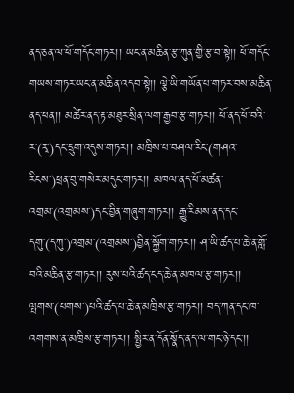ནད་ཅན་ལ་ཕོ་གདོང་གཏར།། ཡང་ན་མཆིན་རྩ་ཀུན་གྱི་རྩ་བ་སྟེ།། ཕོ་གདོང་གཡས་གཏར་ཡང་ན་མཆིན་འདབ་སྟེ།། ལྕེ་ཡི་གཡོན་པ་གཏར་བས་མཆིན་ནད་ཕན།། མཚེར་ནད་རྟ་མཐུར་སྲིན་ལག་རྒྱབ་རྩ་གཏར།། ཕོ་ནད་ཕོ་བའི་ར་(རྭ་)དང་དྲུག་འདུས་གཏར།། མཁྲིས་པ་བཤལ་རིང་(གཤའ་རིངས་)ཕྲན་བུ་གསེར་མདུང་གཏར།། མཁལ་ནད་ཕོ་མཚན་འགྲམ་(འགྲམས་)དང་བྱིན་གཞུག་གཏར།། རྒྱུ་རིམས་ནད་དང་དགུ་(དཀུ་)འགྲམ་(འགྲམས་)བྱིན་སྐྱོག་གཏར།། ཤ་ཡི་ཚད་པ་ཆེ་ན་གློ་བའི་མཆིན་རྩ་གཏར།། རུས་པའི་ཚད་ངད་ཆེ་ན་མཁལ་རྩ་གཏར།། ལྤགས་(པགས་)པའི་ཚད་པ་ཆེ་ན་མཁྲིས་རྩ་གཏར།། བད་ཀན་དང་ཁ་འགགས་ན་མཁྲིས་རྩ་གཏར།། སྤྱིར་ན་དོན་སྣོད་ནད་ལ་གང་ཉེ་དང་།།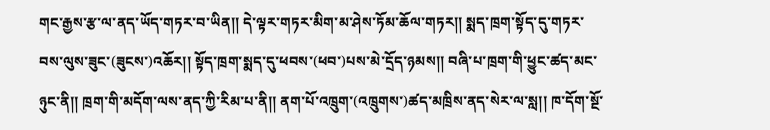གང་རྒྱས་རྩ་ལ་ནད་ཡོད་གཏར་བ་ཡིན།། དེ་ལྟར་གཏར་མིག་མ་ཤེས་ཏོམ་ཆོལ་གཏར།། སྨད་ཁྲག་སྟོད་དུ་གཏར་བས་ལུས་ཟུང་(ཟུངས་)འཆོར།། སྟོད་ཁྲག་སྨད་དུ་ཕབས་(ཕབ་)པས་མེ་དྲོད་ཉམས།། བཞི་པ་ཁྲག་གི་ཕྱུང་ཚད་མང་ཉུང་ནི།། ཁྲག་གི་མདོག་ལས་ནད་ཀྱི་རིམ་པ་ནི།། ནག་པོ་འཁྲུག་(འཁྲུགས་)ཚད་མཁྲིས་ནད་སེར་ལ་སླ།། ཁ་དོག་སྔོ་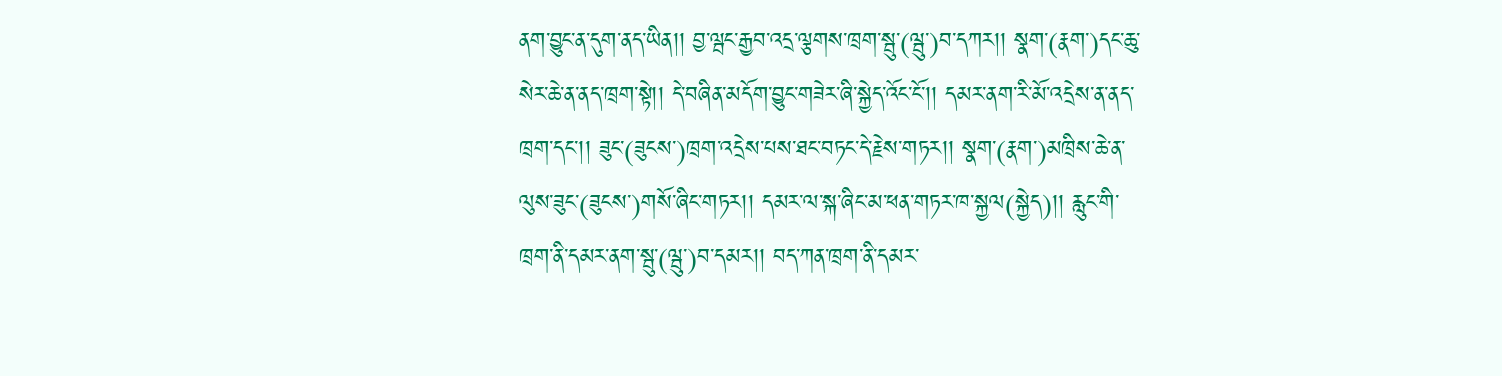ནག་བྱུང་ན་དུག་ནད་ཡིན།། བྱ་ལྦང་རྒྱབ་འདྲ་ལྕགས་ཁྲག་སྦུ་(ལྦུ་)བ་དཀར།། སྣག་(རྣག་)དང་ཆུ་སེར་ཆེ་ན་ནད་ཁྲག་སྟེ།། དེ་བཞིན་མདོག་བྱུང་གཟེར་ཞི་སྐྱེད་འོང་ངོ་།། དམར་ནག་རི་མོ་འདྲེས་ན་ནད་ཁྲག་དང་།། ཟུང་(ཟུངས་)ཁྲག་འདྲེས་པས་ཐང་བཏང་དེ་རྗེས་གཏར།། སྣག་(རྣག་)མཁྲིས་ཆེ་ན་ལུས་ཟུང་(ཟུངས་)གསོ་ཞིང་གཏར།། དམར་ལ་སྐ་ཞིང་མ་ཕན་གཏར་ཁ་སྐྱལ(སྐྱེད)།། རླུང་གི་ཁྲག་ནི་དམར་ནག་སྦུ་(ལྦུ་)བ་དམར།། བད་ཀན་ཁྲག་ནི་དམར་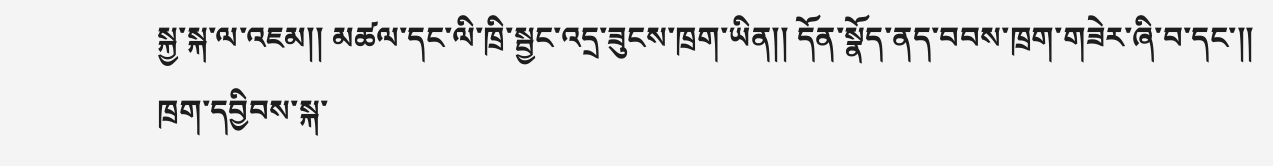སྐྱ་སྐ་ལ་འཇམ།། མཚལ་དང་ལི་ཁྲི་སྦྱང་འདྲ་ཟུངས་ཁྲག་ཡིན།། དོན་སྣོད་ནད་བབས་ཁྲག་གཟེར་ཞི་བ་དང་།། ཁྲག་དབྱིབས་སྐ་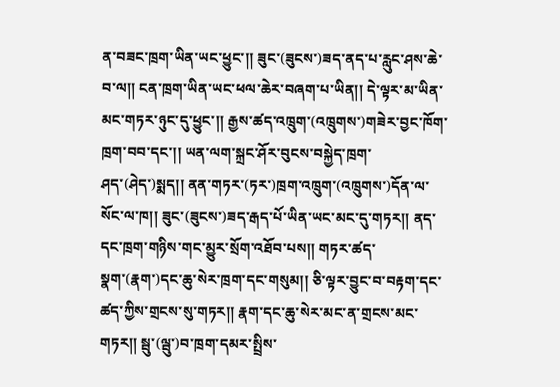ན་བཟང་ཁྲག་ཡིན་ཡང་ཕྱུང་།། ཟུང་(ཟུངས་)ཟད་ནད་པ་རླུང་ཤས་ཆེ་བ་ལ།། ངན་ཁྲག་ཡིན་ཡང་ཕལ་ཆེར་བཞག་པ་ཡིན།། དེ་ལྟར་མ་ཡིན་མང་གཏར་ཉུང་དུ་ཕྱུང་།། རྒྱས་ཚད་འཁྲུག་(འཁྲུགས་)གཟེར་བྱང་ཁོག་ཁྲག་བབ་དང་།། ཡན་ལག་སྐྲང་ཤོར་བུངས་བསྐྱེད་ཁྲག་ཤད་(ཤེད་)སྨད།། ནན་གཏར་(ཏར་)ཁྲག་འཁྲུག་(འཁྲུགས་)དོན་ལ་སོང་ལ་ཁ།། ཟུང་(ཟུངས་)ཟད་རྒད་པོ་ཡིན་ཡང་མང་དུ་གཏར།། ནད་དང་ཁྲག་གཉིས་གང་མྱུར་སྲོག་འཐོབ་པས།། གཏར་ཚད་སྣག་(རྣག་)དང་ཆུ་སེར་ཁྲག་དང་གསུམ།། ཅི་ལྟར་བྱུང་བ་བརྟག་དང་ཚད་ཀྱིས་གྲངས་སུ་གཏར།། རྣག་དང་ཆུ་སེར་མང་ན་གྲངས་མང་གཏར།། སྦུ་(ལྦུ་)བ་ཁྲག་དམར་སྤྲིས་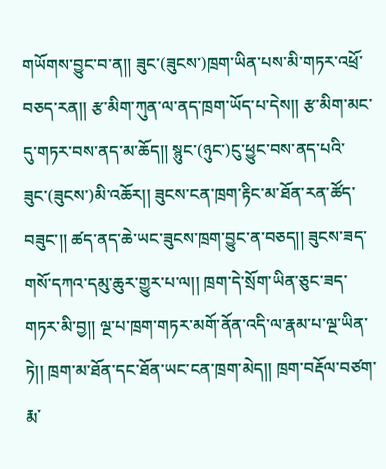གཡོགས་བྱུང་བ་ན།། ཟུང་(ཟུངས་)ཁྲག་ཡིན་པས་མི་གཏར་འཕྲོ་བཅད་རན།། རྩ་མིག་ཀུན་ལ་ནད་ཁྲག་ཡོད་པ་དེས།། རྩ་མིག་མང་དུ་གཏར་བས་ནད་མ་ཆོད།། སྙུང་(ཉུང་)ངུ་ཕྱུང་བས་ནད་པའི་ཟུང་(ཟུངས་)མི་འཆོར།། ཟུངས་ངན་ཁྲག་རྟིང་མ་ཐོན་རན་ཚོད་བཟུང་།། ཚད་ནད་ཆེ་ཡང་ཟུངས་ཁྲག་བྱུང་ན་བཅད།། ཟུངས་ཟད་གསོ་དཀའ་དམུ་ཆུར་གྱུར་པ་ལ།། ཁྲག་དེ་སྲོག་ཡིན་ཅུང་ཟད་གཏར་མི་བྱ།། ལྔ་པ་ཁྲག་གཏར་མགོ་ནོན་འདི་ལ་རྣམ་པ་ལྔ་ཡིན་ཏེ།། ཁྲག་མ་ཐོན་དང་ཐོན་ཡང་ངན་ཁྲག་མེད།། ཁྲག་བརྡོལ་བཙག་རྨ་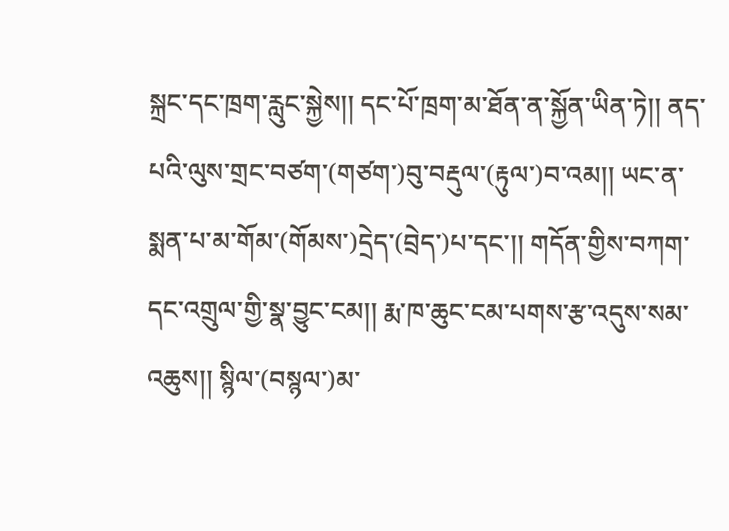སྐྲང་དང་ཁྲག་རླུང་སྐྱེས།། དང་པོ་ཁྲག་མ་ཐོན་ན་སྐྱོན་ཡིན་ཏེ།། ནད་པའི་ལུས་གྲང་བཙག་(གཙག་)བུ་བརྡུལ་(རྟུལ་)བ་འམ།། ཡང་ན་སྨན་པ་མ་གོམ་(གོམས་)དྲེད་(བྲེད་)པ་དང་།། གདོན་གྱིས་བཀག་དང་འགྲུལ་གྱི་སྣ་བྱུང་ངམ།། རྨ་ཁ་ཆུང་ངམ་པགས་རྩ་འདུས་སམ་འཆུས།། སྙིལ་(བསྙལ་)མ་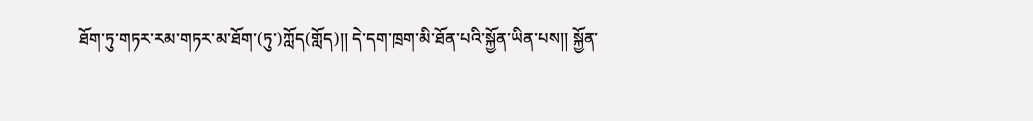ཐོག་ཏུ་གཏར་རམ་གཏར་མ་ཐོག་(ཏུ་)ཀློད(གློད)།། དེ་དག་ཁྲག་མི་ཐོན་པའི་སྐྱོན་ཡིན་པས།། སྐྱོན་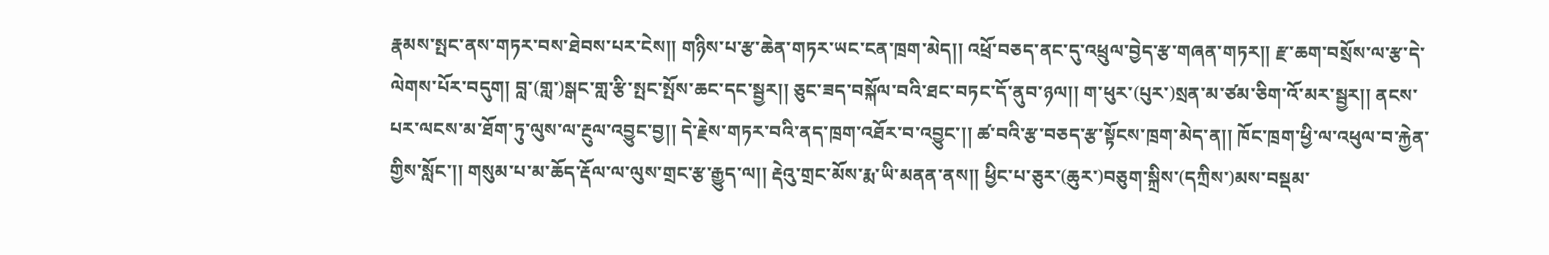རྣམས་སྤང་ནས་གཏར་བས་ཐེབས་པར་ངེས།། གཉིས་པ་རྩ་ཆེན་གཏར་ཡང་ངན་ཁྲག་མེད།། འཕྲོ་བཅད་ནང་དུ་འཕྲུལ་བྱེད་རྩ་གཞན་གཏར།། རྫ་ཆག་བསྲོས་ལ་རྩ་དེ་ལེགས་པོར་བདུག། བླ་(གླ་)སྒང་གླ་རྩི་སྤང་སྤོས་ཆང་དང་སྦྱར།། ཅུང་ཟད་བསྐོལ་བའི་ཐང་བཏང་དོ་ནུབ་ཉལ།། ག་ཕུར་(པུར་)སྲན་མ་ཙམ་ཅིག་འོ་མར་སྦྱར།། ནངས་པར་ལངས་མ་ཐོག་ཏུ་ལུས་ལ་རྔུལ་འབྱུང་བྱ།། དེ་རྗེས་གཏར་བའི་ནད་ཁྲག་འཐོར་བ་འབྱུང་།། ཚ་བའི་རྩ་བཅད་རྩ་སྟོངས་ཁྲག་མེད་ན།། ཁོང་ཁྲག་ཕྱི་ལ་འཕུལ་བ་རྐྱེན་གྱིས་སློང་།། གསུམ་པ་མ་ཆོད་རྡོལ་ལ་ལུས་གྲང་རྩ་རྒྱུད་ལ།། རྡེའུ་གྲང་མོས་རྨ་ཡི་མནན་ནས།། ཕྱིང་པ་ཅུར་(ཆུར་)བཅུག་སྐྲིས་(དཀྲིས་)མས་བསྡམ་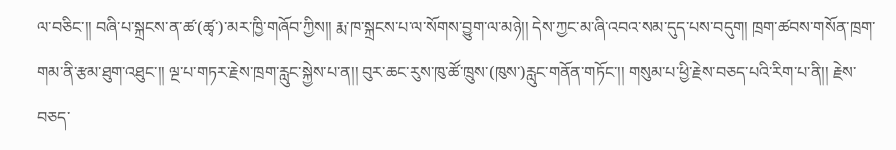ལ་བཅིང་།། བཞི་པ་སྐྲངས་ན་ཚ་(ཚྭ་)་མར་ཁྱི་གཞོབ་ཀྱིས།། རྨ་ཁ་སྐྲངས་པ་ལ་སོགས་བྱུག་ལ་མཉེ།། དེས་ཀྱང་མ་ཞི་འབའ་སམ་དུད་པས་བདུག། ཁྲག་ཚབས་གསོན་ཁྲག་གམ་ནི་རྩམ་ཐུག་འཐུང་།། ལྔ་པ་གཏར་རྗེས་ཁྲག་རླུང་སྐྱེས་པ་ན།། བུར་ཆང་རུས་ཁུ་ཚོ་ཁྲུས་(ཁུས་)རླུང་གནོན་གཏོང་།། གསུམ་པ་ཕྱི་རྗེས་བཅད་པའི་རིག་པ་ནི།། རྗེས་བཅད་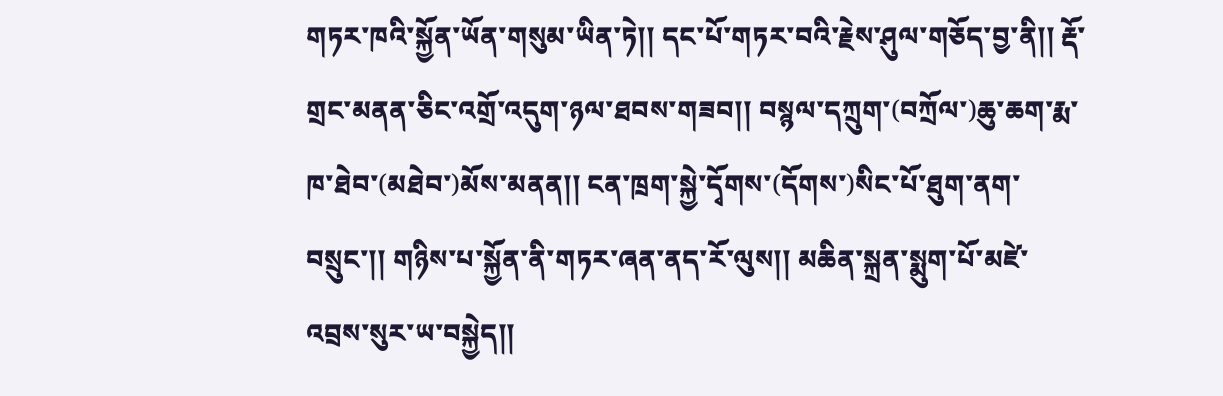གཏར་ཁའི་སྐྱོན་ཡོན་གསུམ་ཡིན་ཏེ།། དང་པོ་གཏར་བའི་རྗེས་ཤུལ་གཅོད་བྱ་ནི།། རྡོ་གྲང་མནན་ཅིང་འགྲོ་འདུག་ཉལ་ཐབས་གཟབ།། བསྙལ་དཀྲུག་(བཀྲོལ་)ཆུ་ཆག་རྨ་ཁ་ཐེབ་(མཐེབ་)མོས་མནན།། ངན་ཁྲག་སྐྱེ་དྭོགས་(དོགས་)སིང་པོ་ཐུག་ནག་བསྲུང་།། གཉིས་པ་སྐྱོན་ནི་གཏར་ཞན་ནད་རོ་ལུས།། མཆིན་སྐྲན་སྨུག་པོ་མཛེ་འབྲས་སུར་ཡ་བསྐྱེད།།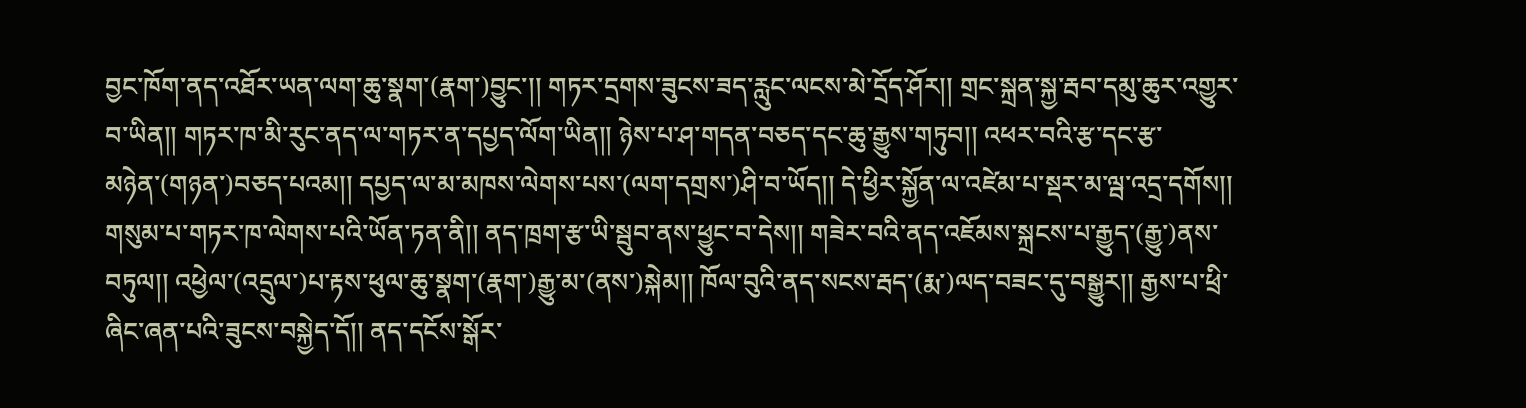བྱང་ཁོག་ནད་འཐོར་ཡན་ལག་ཆུ་སྣག་(རྣག་)བྱུང་།། གཏར་དྲགས་ཟུངས་ཟད་རླུང་ལངས་མེ་དྲོད་ཤོར།། གྲང་སྐྲན་སྐྱ་རྦབ་དམུ་ཆུར་འགྱུར་བ་ཡིན།། གཏར་ཁ་མི་རུང་ནད་ལ་གཏར་ན་དཔྱད་ལོག་ཡིན།། ཉེས་པ་ཤ་གདན་བཅད་དང་ཆུ་རྒྱུས་གཏུབ།། འཕར་བའི་རྩ་དང་རྩ་མཉེན་(གཉན་)བཅད་པའམ།། དཔྱད་ལ་མ་མཁས་ལེགས་པས་(ལག་དགྲས་)ཤི་བ་ཡོད།། དེ་ཕྱིར་སྐྱོན་ལ་འཛེམ་པ་སྡར་མ་ལྦ་འདྲ་དགོས།། གསུམ་པ་གཏར་ཁ་ལེགས་པའི་ཡོན་ཏན་ནི།། ནད་ཁྲག་རྩ་ཡི་སྦུབ་ནས་ཕྱུང་བ་དེས།། གཟེར་བའི་ནད་འཇོམས་སྐྲངས་པ་རྒྱུད་(རྒྱུ་)ནས་བཏུལ།། འཕྱེལ་(འདྲུལ་)པ་རྟས་ཕུལ་ཆུ་སྣག་(རྣག་)རྒྱུ་མ་(ནས་)སྐེམ།། ཁོལ་བུའི་ནད་སངས་རྦད་(རྨ་)ལད་བཟང་དུ་བསྒྱུར།། རྒྱས་པ་ཕྲི་ཞིང་ཞན་པའི་ཟུངས་བསྐྱེད་དོ།། ནད་དངོས་སྒོར་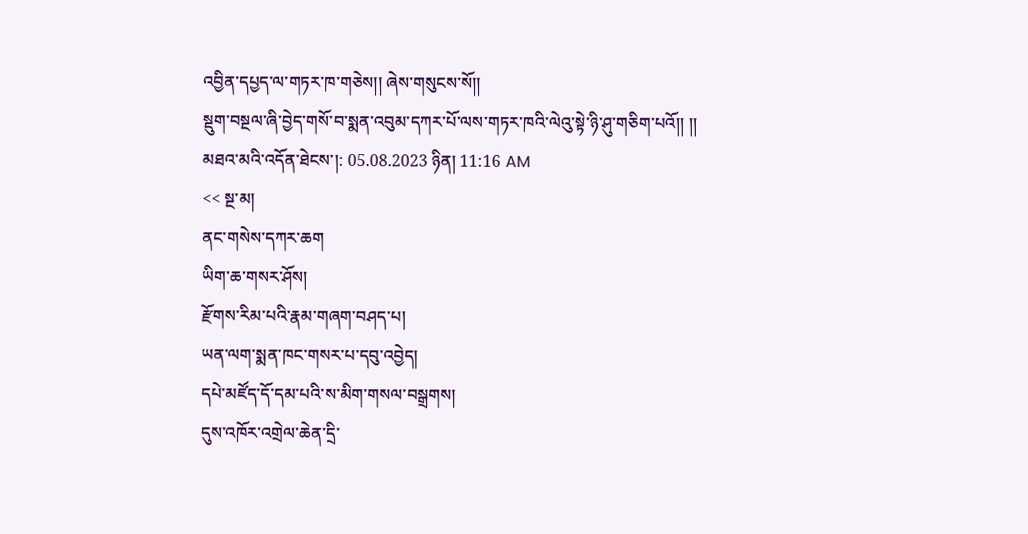འབྱིན་དཔྱད་ལ་གཏར་ཁ་གཅེས།། ཞེས་གསུངས་སོ།།
སྡུག་བསྔལ་ཞི་བྱེད་གསོ་བ་སྨན་འབུམ་དཀར་པོ་ལས་གཏར་ཁའི་ལེའུ་སྟེ་ཉི་ཤུ་གཅིག་པའོ།། །།
མཐའ་མའི་འདོན་ཐེངས་།: 05.08.2023 ཉིན། 11:16 AM
<< སྔ་མ།
ནང་གསེས་དཀར་ཆག
ཡིག་ཆ་གསར་ཤོས།
རྫོགས་རིམ་པའི་རྣམ་གཞག་བཤད་པ།
ཡན་ལག་སྨན་ཁང་གསར་པ་དབུ་འབྱེད།
དཔེ་མཛོད་དོ་དམ་པའི་ས་མིག་གསལ་བསྒྲགས།
དུས་འཁོར་འགྲེལ་ཆེན་དྲི་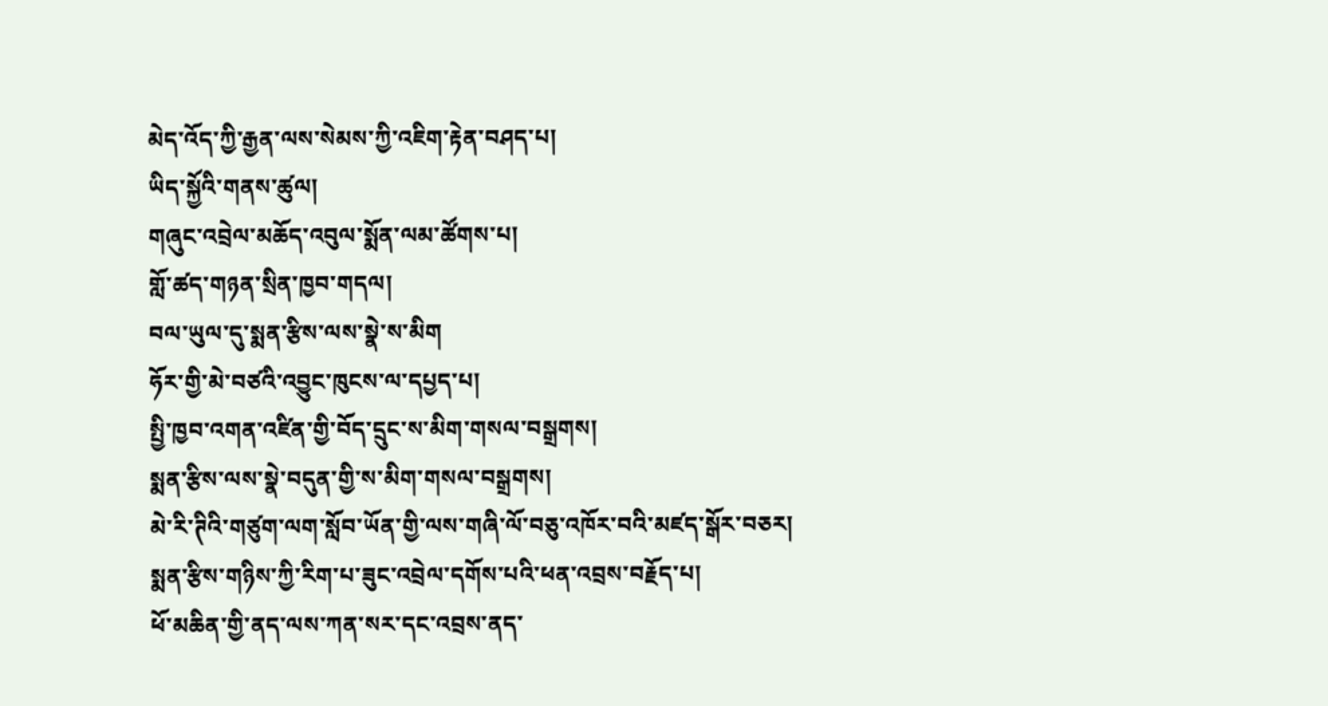མེད་འོད་ཀྱི་རྒྱན་ལས་སེམས་ཀྱི་འཇིག་རྟེན་བཤད་པ།
ཡིད་སྐྱོའི་གནས་ཚུལ།
གཞུང་འབྲེལ་མཆོད་འབུལ་སྨོན་ལམ་ཚོགས་པ།
གློ་ཚད་གཉན་སྲིན་ཁྱབ་གདལ།
བལ་ཡུལ་དུ་སྨན་རྩིས་ལས་སྣེ་ས་མིག
ཧོར་གྱི་མེ་བཙའི་འབྱུང་ཁུངས་ལ་དཔྱད་པ།
སྤྱི་ཁྱབ་འགན་འཛིན་གྱི་བོད་དྲུང་ས་མིག་གསལ་བསྒྲགས།
སྨན་རྩིས་ལས་སྣེ་བདུན་གྱི་ས་མིག་གསལ་བསྒྲགས།
མེ་རི་ཊིའི་གཙུག་ལག་སློབ་ཡོན་གྱི་ལས་གཞི་ལོ་བཅུ་འཁོར་བའི་མཛད་སྒོར་བཅར།
སྨན་རྩིས་གཉིས་ཀྱི་རིག་པ་ཟུང་འབྲེལ་དགོས་པའི་ཕན་འབྲས་བརྗོད་པ།
ཕོ་མཆིན་གྱི་ནད་ལས་ཀན་སར་དང་འབྲས་ནད་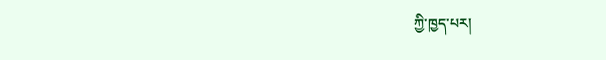ཀྱི་ཁྱད་པར།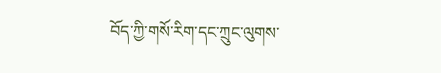བོད་ཀྱི་གསོ་རིག་དང་ཀྲུང་ལུགས་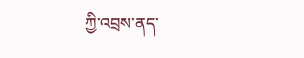ཀྱི་འབྲས་ནད་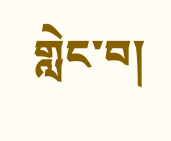གླེང་བ།